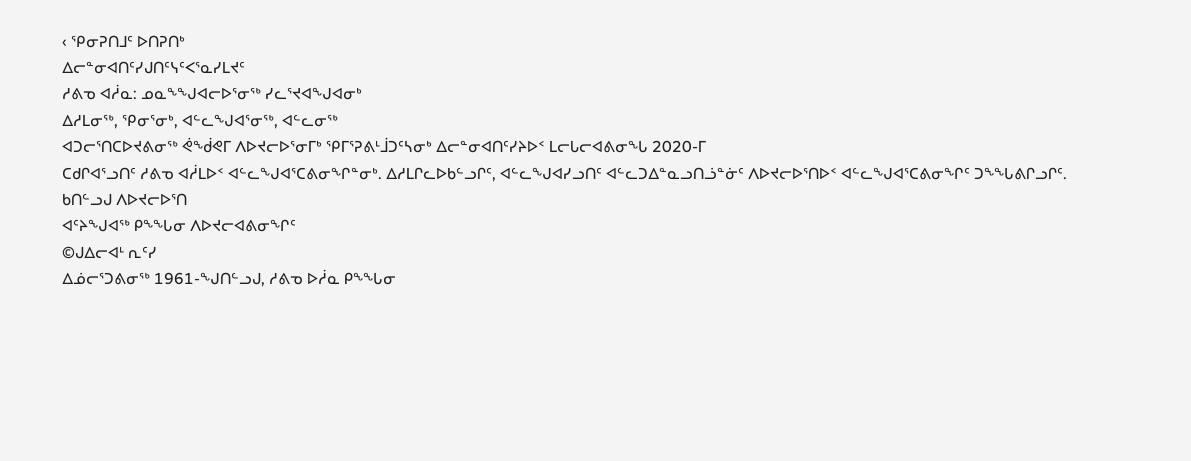‹ ᕿᓂᕈᑎᒧᑦ ᐅᑎᕈᑎᒃ
ᐃᓕᓐᓂᐊᑎᑦᓯᒍᑎᑦᓭᑦᐸᕐᓇᓯᒪᔪᑦ
ᓱᕕᓀ ᐊᓲᓇ: ᓄᓇᖕᖑᐊᓕᐅᕐᓂᖅ ᓯᓚᕐᔪᐊᖑᐊᓂᒃ
ᐃᓱᒪᓂᖅ, ᕿᓂᕐᓂᒃ, ᐊᓪᓚᖑᐊᕐᓂᖅ, ᐊᓪᓚᓂᖅ
ᐊᑐᓕᕐᑎᑕᐅᔪᕕᓂᖅ ᕚᖕᑰᕙᒥ ᐱᐅᔪᓕᐅᕐᓂᒥᒃ ᕿᒥᕐᕈᕕᒻᒨᑐᑦᓴᓂᒃ ᐃᓕᓐᓂᐊᑎᑦᓯᔨᐅᑉ ᒪᓕᒐᓕᐊᕕᓂᖓ 2020-ᒥ
ᑕᑯᒋᐊᕐᓗᑎᑦ ᓱᕕᓀ ᐊᓲᒪᐅᑉ ᐊᓪᓚᖑᐊᕐᑕᕕᓂᖏᓐᓂᒃ. ᐃᓱᒪᒋᓚᐅᑲᓪᓗᒋᑦ, ᐊᓪᓚᖑᐊᓯᓗᑎᑦ ᐊᓪᓚᑐᐃᓐᓇᓗᑎᓘᓐᓃᑦ ᐱᐅᔪᓕᐅᕐᑎᐅᑉ ᐊᓪᓚᖑᐊᕐᑕᕕᓂᖏᑦ ᑐᖕᖓᕕᒋᓗᒋᑦ.
ᑲᑎᓪᓗᒍ ᐱᐅᔪᓕᐅᕐᑎ
ᐊᑦᔨᖑᐊᖅ ᑭᖕᖓᓂ ᐱᐅᔪᓕᐊᕕᓂᖏᑦ
©ᒍᐃᓕᐊᒻ ᕆᑦᓯ
ᐃᓅᓕᕐᑐᕕᓂᖅ 1961-ᖑᑎᓪᓗᒍ, ᓱᕕᓀ ᐅᓲᓇ ᑭᖕᖓᓂ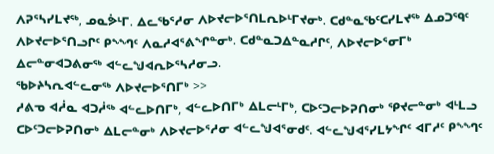ᐱᕈᕐᓴᓯᒪᔪᖅ, ᓄᓇᕘᒻᒥ. ᐃᓚᖃᕐᓱᓂ ᐱᐅᔪᓕᐅᕐᑎᒪᕆᐅᒻᒥᔪᓂᒃ. ᑕᑯᓐᓇᖃᑦᑕᓯᒪᔪᖅ ᐃᓄᑐᙯᑦ ᐱᐅᔪᓕᐅᕐᑎᓗᒋᑦ ᑭᖕᙰᑦ ᐱᓇᓱᐊᕐᕕᖏᓐᓂᒃ. ᑕᑯᓐᓇᑐᐃᓐᓇᓱᒋᑦ, ᐱᐅᔪᓕᐅᕐᓂᒥᒃ ᐃᓕᓐᓂᐊᑐᕕᓂᖅ ᐊᓪᓚᖑᐊᕆᐅᕐᓴᓱᓂᓗ.
ᖃᐅᔨᓴᕆᐊᓪᓚᓂᖅ ᐱᐅᔪᓕᐅᕐᑎᒥᒃ >>
ᓱᕕᓀ ᐊᓲᓇ ᐊᑐᓲᖅ ᐊᓪᓚᐅᑎᒥᒃ, ᐊᓪᓚᐅᑎᒥᒃ ᐃᒪᓕᒻᒥᒃ, ᑕᐅᑦᑐᓕᐅᕈᑎᓂᒃ ᕿᔪᓕᓐᓂᒃ ᐊᒻᒪᓗ ᑕᐅᑦᑐᓕᐅᕈᑎᓂᒃ ᐃᒪᓕᓐᓂᒃ ᐱᐅᔪᓕᐅᕐᓱᓂ ᐊᓪᓚᖑᐊᕐᓂᑯᑦ. ᐊᓪᓚᖑᐊᕐᓯᒪᔭᖏᑦ ᐊᒥᓱᑦ ᑭᖕᙰᑦ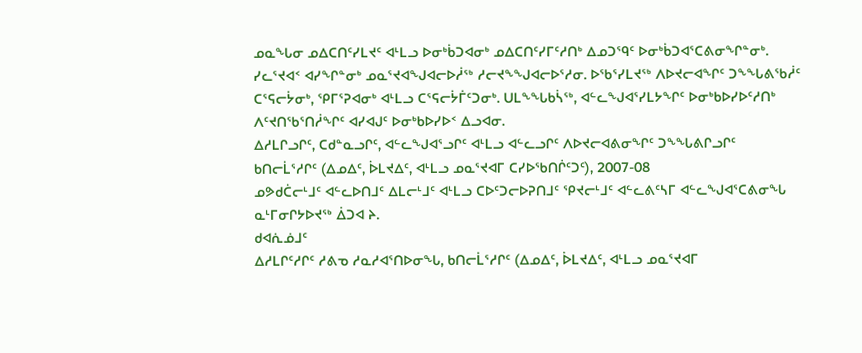ᓄᓇᖓᓂ ᓄᐃᑕᑎᑦᓯᒪᔪᑦ ᐊᒻᒪᓗ ᐅᓂᒃᑳᑐᐊᓂᒃ ᓄᐃᑕᑎᑦᓯᒥᑦᓱᑎᒃ ᐃᓄᑐᙯᑦ ᐅᓂᒃᑳᑐᐊᕐᑕᕕᓂᖏᓐᓂᒃ. ᓯᓚᕐᔪᐊᑉ ᐊᓯᖏᓐᓂᒃ ᓄᓇᕐᔪᐊᖑᐊᓕᐅᓲᖅ ᓱᓕᔪᖕᖑᐊᓕᐅᕐᓱᓂ. ᐅᖃᕐᓯᒪᔪᖅ ᐱᐅᔪᓕᐊᖏᑦ ᑐᖕᖓᕕᖃᓲᑦ ᑕᕐᕋᓕᔮᓂᒃ, ᕿᒥᕐᕈᐊᓂᒃ ᐊᒻᒪᓗ ᑕᕐᕋᓕᔮᒦᑦᑐᓂᒃ. ᑌᒪᖕᖓᑲᓵᖅ, ᐊᓪᓚᖑᐊᕐᓯᒪᔭᖏᑦ ᐅᓂᒃᑲᐅᓯᐅᑦᓱᑎᒃ ᐱᑦᔪᑎᖃᕐᑎᓲᖏᑦ ᐊᓯᐊᒍᑦ ᐅᓂᒃᑲᐅᓯᐅᑉ ᐃᓗᐊᓂ.
ᐃᓱᒪᒋᓗᒋᑦ, ᑕᑯᓐᓇᓗᒋᑦ, ᐊᓪᓚᖑᐊᕐᓗᒋᑦ ᐊᒻᒪᓗ ᐊᓪᓚᓗᒋᑦ ᐱᐅᔪᓕᐊᕕᓂᖏᑦ ᑐᖕᖓᕕᒋᓗᒋᑦ
ᑲᑎᓕᒫᕐᓱᒋᑦ (ᐃᓄᐃᑦ, ᐆᒪᔪᐃᑦ, ᐊᒻᒪᓗ ᓄᓇᕐᔪᐊᒥ ᑕᓯᐅᖃᑎᒌᑦᑐᑦ), 2007-08
ᓄᕗᑯᑖᓕᒻᒧᑦ ᐊᓪᓚᐅᑎᒧᑦ ᐃᒪᓕᒻᒧᑦ ᐊᒻᒪᓗ ᑕᐅᑦᑐᓕᐅᕈᑎᒧᑦ ᕿᔪᓕᒻᒧᑦ ᐊᓪᓚᕕᑦᓴᒥ ᐊᓪᓚᖑᐊᕐᑕᕕᓂᖓ ᓇᒻᒥᓂᒋᔭᐅᔪᖅ ᐄᑐᐊ ᔨ.
ᑯᐊᕇᓅᒧᑦ
ᐃᓱᒪᒋᑦᓱᒋᑦ ᓱᕕᓀ ᓱᓇᓱᐊᕐᑎᐅᓂᖓ, ᑲᑎᓕᒫᕐᓱᒋᑦ (ᐃᓄᐃᑦ, ᐆᒪᔪᐃᑦ, ᐊᒻᒪᓗ ᓄᓇᕐᔪᐊᒥ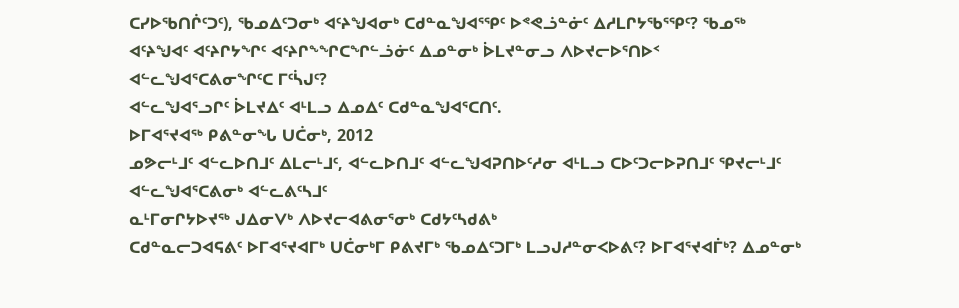ᑕᓯᐅᖃᑎᒌᑦᑐᑦ), ᖃᓄᐃᑦᑐᓂᒃ ᐊᑦᔨᖑᐊᓂᒃ ᑕᑯᓐᓇᖑᐊᕐᕿᑦ ᐅᕝᕙᓘᓐᓃᑦ ᐃᓱᒪᒋᔭᖃᕐᕿᑦ? ᖃᓄᖅ ᐊᑦᔨᖑᐊᑦ ᐊᑦᔨᒋᔭᖏᑦ ᐊᑦᔨᒋᖕᖏᑕᖏᓪᓘᓃᑦ ᐃᓄᓐᓂᒃ ᐆᒪᔪᓐᓂᓗ ᐱᐅᔪᓕᐅᕐᑎᐅᑉ ᐊᓪᓚᖑᐊᕐᑕᕕᓂᖏᑦᑕ ᒥᑦᓵᒍᑦ?
ᐊᓪᓚᖑᐊᕐᓗᒋᑦ ᐆᒪᔪᐃᑦ ᐊᒻᒪᓗ ᐃᓄᐃᑦ ᑕᑯᓐᓇᖑᐊᕐᑕᑎᑦ.
ᐅᒥᐊᕐᔪᐊᖅ ᑭᕕᓐᓂᖓ ᑌᑖᓂᒃ, 2012
ᓄᕗᓕᒻᒧᑦ ᐊᓪᓚᐅᑎᒧᑦ ᐃᒪᓕᒻᒧᑦ, ᐊᓪᓚᐅᑎᒧᑦ ᐊᓪᓚᖑᐊᕈᑎᐅᑦᓱᓂ ᐊᒻᒪᓗ ᑕᐅᑦᑐᓕᐅᕈᑎᒧᑦ ᕿᔪᓕᒻᒧᑦ ᐊᓪᓚᖑᐊᕐᑕᕕᓂᒃ ᐊᓪᓚᕕᑦᓴᒧᑦ
ᓇᒻᒥᓂᒋᔭᐅᔪᖅ ᒍᐃᓂᐯᒃ ᐱᐅᔪᓕᐊᕕᓂᕐᓂᒃ ᑕᑯᔭᑦᓴᑯᕕᒃ
ᑕᑯᓐᓇᓕᑐᐊᕋᕕᑦ ᐅᒥᐊᕐᔪᐊᒥᒃ ᑌᑖᓂᒃᒥ ᑭᕕᔪᒥᒃ ᖃᓄᐃᑦᑐᒥᒃ ᒪᓗᒍᓱᓐᓂᐸᐅᕕᑦ? ᐅᒥᐊᕐᔪᐊᒦᒃ? ᐃᓄᓐᓂᒃ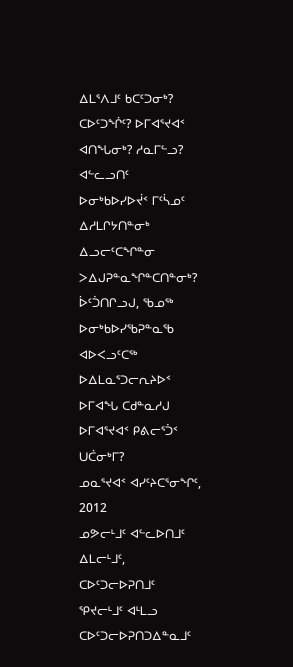ᐃᒪᕐᐱᒧᑦ ᑲᑕᑦᑐᓂᒃ? ᑕᐅᑦᑐᖐᑦ? ᐅᒥᐊᕐᔪᐊᑉ ᐊᑎᖓᓂᒃ? ᓱᓇᒥᓪᓗ?
ᐊᓪᓚᓗᑎᑦ ᐅᓂᒃᑲᐅᓯᐅᔫᑉ ᒥᑦᓵᓄᑦ ᐃᓱᒪᒋᔭᑎᓐᓂᒃ ᐃᓗᓕᑦᑕᖏᓐᓂ ᐳᐃᒍᕈᓐᓇᖏᓐᑕᑎᓐᓂᒃ? ᐆᑦᑑᑎᒋᓗᒍ, ᖃᓄᖅ ᐅᓂᒃᑲᐅᓯᖃᕈᓐᓇᖃ ᐊᐅᐸᓗᑦᑕᖅ ᐅᐃᒪᓇᕐᑐᓕᕆᔨᐅᑉ ᐅᒥᐊᖓ ᑕᑯᓐᓇᓱᒍ ᐅᒥᐊᕐᔪᐊᑉ ᑭᕕᓕᕐᑑᑉ ᑌᑖᓂᒃᒥ?
ᓄᓇᕐᔪᐊᑉ ᐊᓯᑦᔨᑕᕐᓂᖏᑦ, 2012
ᓄᕗᓕᒻᒧᑦ ᐊᓪᓚᐅᑎᒧᑦ ᐃᒪᓕᒻᒧᑦ, ᑕᐅᑦᑐᓕᐅᕈᑎᒧᑦ ᕿᔪᓕᒻᒧᑦ ᐊᒻᒪᓗ ᑕᐅᑦᑐᓕᐅᕈᑎᑐᐃᓐᓇᒧᑦ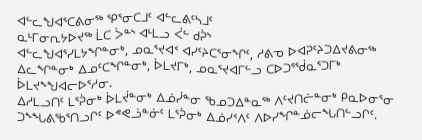ᐊᓪᓚᖑᐊᕐᑕᕕᓂᖅ ᕿᕐᓂᑕᒧᑦ ᐊᓪᓚᕕᑦᓴᒧᑦ
ᓇᒻᒥᓂᕆᔭᐅᔪᖅ ᒫᑕ ᐴᓐᔅ ᐊᒻᒪᓗ ᐹᓪ ᑯᕉᔅ
ᐊᓪᓚᖑᐊᕐᓯᒪᔭᖏᓐᓂᒃ, ᓄᓇᕐᔪᐊᑉ ᐊᓯᑦᔨᑕᕐᓂᖏᑦ, ᓱᕕᓀ ᐅᐊᕈᑦᔨᑐᐃᔪᕕᓂᖅ ᐃᓚᖏᓐᓂᒃ ᐃᓄᑦᑕᖏᓐᓂᒃ, ᐆᒪᔪᒥᒃ, ᓄᓇᕐᔪᐊᒥᓪᓗ ᑕᐅᑐᕐᖂᓇᕐᑐᒥᒃ ᐆᒪᔪᖕᖑᐊᓕᐅᕐᓱᓂ.
ᐃᓱᒪᓗᑎᑦ ᒪᕐᕉᓂᒃ ᐆᒪᔫᓐᓂᒃ ᐃᓅᓰᓐᓂ ᖃᓄᑐᐃᓐᓇᖅ ᐱᑦᔪᑎᓖᓐᓂᒃ ᑭᓇᐅᓂᕐᓂ ᑐᖕᖓᕕᖃᕐᑎᓗᒋᑦ ᐅᕝᕙᓘᓐᓃᑦ ᒪᕐᕉᓂᒃ ᐃᓅᓯᑉᐱᑦ ᐱᐅᓯᖏᓐᓅᓕᖓᑎᓪᓗᒋᑦ.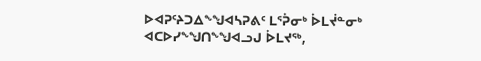ᐅᐊᕈᑦᔨᑐᐃᖕᖑᐊᓴᕈᕕᑦ ᒪᕐᕉᓂᒃ ᐆᒪᔫᓐᓂᒃ ᐊᑕᐅᓯᖕᖑᑎᖕᖑᐊᓗᒍ ᐆᒪᔪᖅ,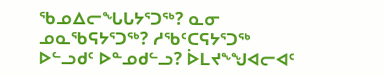ᖃᓄᐃᓕᖓᒐᔭᕐᑐᖅ? ᓇᓂ ᓄᓇᖃᕋᔭᕐᑐᖅ? ᓱᖃᑦᑕᕋᔭᕐᑐᖅ ᐅᓪᓗᑯᑦ ᐅᓐᓄᑯᓪᓗ? ᐆᒪᔪᖕᖑᐊᓕᐊᑦ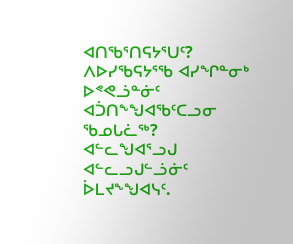ᐊᑎᖃᕐᑎᕋᔭᕐᑌᑦ? ᐱᐅᓯᖃᕋᔭᕐᖃ ᐊᓯᖏᓐᓂᒃ ᐅᕝᕙᓘᓐᓃᑦ ᐊᑑᑎᖕᖑᐊᖃᑦᑕᓗᓂ ᖃᓄᒐᓛᖅ?
ᐊᓪᓚᖑᐊᕐᓗᒍ ᐊᓪᓚᓗᒍᓪᓘᓃᑦ ᐆᒪᔪᖕᖑᐊᓭᑦ.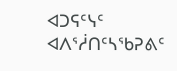ᐊᑐᕋᑦᓭᑦ
ᐊᐱᕐᓲᑎᑦᓴᖃᕈᕕᑦ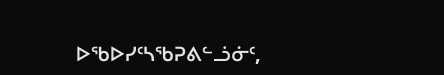ᐅᖃᐅᓯᑦᓴᖃᕈᕕᓪᓘᓃᑦ,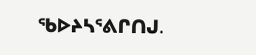ᖃᐅᔨᓴᕐᕕᒋᑎᒍ.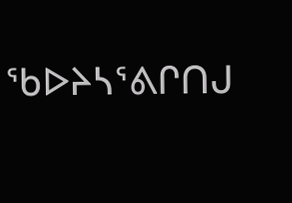ᖃᐅᔨᓴᕐᕕᒋᑎᒍ